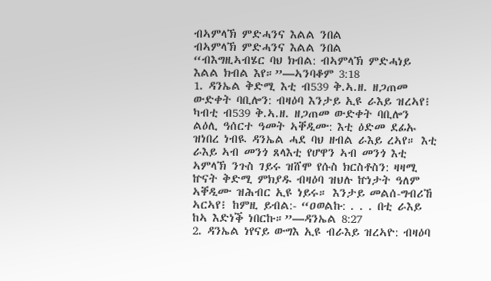ብኣምላኽ ምድሓንና እልል ንበል
ብኣምላኽ ምድሓንና እልል ንበል
“ብእግዚኣብሄር ባህ ክብል: ብኣምላኽ ምድሓነይ እልል ክብል እየ።”—ኣንባቆም 3:18
1. ዳንኤል ቅድሚ እቲ ብ539 ቅ.ኣ.ዘ. ዘጋጠመ ውድቀት ባቢሎን: ብዛዕባ እንታይ ኢዩ ራእይ ዝረኣየ፧
ካብቲ ብ539 ቅ.ኣ.ዘ. ዘጋጠመ ውድቀት ባቢሎን ልዕሊ ዓሰርተ ዓመት ኣቐዲሙ: እቲ ዕድመ ደፊኡ ዝነበረ ነብዪ ዳንኤል ሓደ ባህ ዘብል ራእይ ረኣየ። እቲ ራእይ ኣብ መንጎ ጸላእቲ የሆዋን ኣብ መንጎ እቲ ኣምላኽ ንጉስ ገይሩ ዝሸሞ የሱስ ክርስቶስን: ዛዛሚ ኵናት ቅድሚ ምክያዱ ብዛዕባ ዝህሉ ኵነታት ዓለም ኣቐዲሙ ዝሕብር ኢዩ ነይሩ። እንታይ መልሰ-ግብሪኸ ኣርኣየ፧ ከምዚ ይብል:- “ዐወልኩ: . . . በቲ ራእይ ከኣ እድነቕ ነበርኩ።”—ዳንኤል 8:27
2. ዳንኤል ነየናይ ውግእ ኢዩ ብራእይ ዝረኣዮ: ብዛዕባ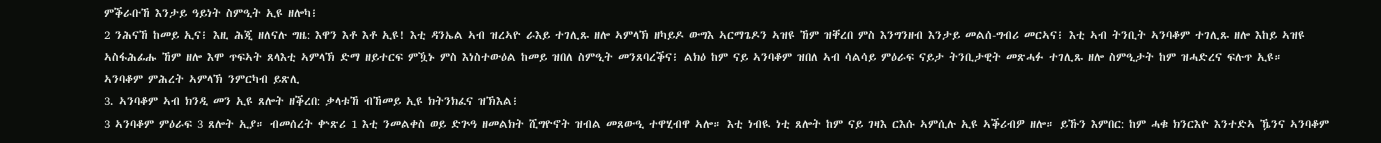ምቕራቡኸ እንታይ ዓይነት ስምዒት ኢዩ ዘሎካ፧
2 ንሕናኸ ከመይ ኢና፧ እዚ ሕጂ ዘለናሉ ግዜ: እዋን እቶ እቶ ኢዩ! እቲ ዳንኤል ኣብ ዝረኣዮ ራእይ ተገሊጹ ዘሎ ኣምላኽ ዘካይዶ ውግእ ኣርማጌዶን ኣዝዩ ኸም ዝቐረበ ምስ እንግንዘብ እንታይ መልሰ-ግብሪ መርኣና፧ እቲ ኣብ ትንቢት ኣንባቆም ተገሊጹ ዘሎ እከይ ኣዝዩ ኣስፋሕፊሑ ኸም ዘሎ እሞ ጥፍኣት ጸላእቲ ኣምላኽ ድማ ዘይተርፍ ምዃኑ ምስ እነስተውዕል ከመይ ዝበለ ስምዒት መንጸባረቕና፧ ልክዕ ከም ናይ ኣንባቆም ዝበለ ኣብ ሳልሳይ ምዕራፍ ናይታ ትንቢታዊት መጽሓፉ ተገሊጹ ዘሎ ስምዒታት ከም ዝሓድረና ፍሉጥ ኢዩ።
ኣንባቆም ምሕረት ኣምላኽ ንምርካብ ይጽሊ
3. ኣንባቆም ኣብ ክንዲ መን ኢዩ ጸሎት ዘቕረበ: ቃላቱኸ ብኸመይ ኢዩ ክትንክፈና ዝኽእል፧
3 ኣንባቆም ምዕራፍ 3 ጸሎት ኢያ። ብመሰረት ቍጽሪ 1 እቲ ንመልቀስ ወይ ድጕዓ ዘመልክት ሺግዮኖት ዝብል መጸውዒ ተዋሂብዋ ኣሎ። እቲ ነብዪ ነቲ ጸሎት ከም ናይ ገዛእ ርእሱ ኣምሲሉ ኢዩ ኣቕሪብዎ ዘሎ። ይኹን እምበር: ከም ሓቁ ክንርእዮ እንተድኣ ዄንና ኣንባቆም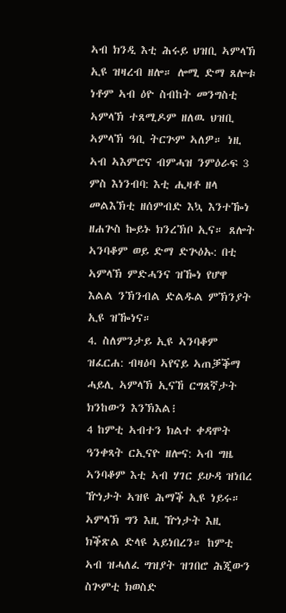ኣብ ክንዲ እቲ ሕሩይ ህዝቢ ኣምላኽ ኢዩ ዝዛረብ ዘሎ። ሎሚ ድማ ጸሎቱ ነቶም ኣብ ዕዮ ስብከት መንግስቲ ኣምላኽ ተጸሚዶም ዘለዉ ህዝቢ ኣምላኽ ዓቢ ትርጕም ኣለዎ። ነዚ ኣብ ኣእምሮና ብምሓዝ ንምዕራፍ 3 ምስ እነንብባ: እቲ ሒዛቶ ዘላ መልእኽቲ ዘሰምብድ እኳ እንተዀነ ዘሐጕስ ኰይኑ ክንረኽቦ ኢና። ጸሎት ኣንባቆም ወይ ድማ ድጕዕኡ: በቲ ኣምላኽ ምድሓንና ዝዀነ የሆዋ እልል ንኽንብል ድልዱል ምኽንያት ኢዩ ዝዀነና።
4. ስለምንታይ ኢዩ ኣንባቆም ዝፈርሐ: ብዛዕባ ኣየናይ ኣጠቓቕማ ሓይሊ ኣምላኽ ኢናኸ ርግጸኛታት ክንከውን እንኽእል፧
4 ከምቲ ኣብተን ክልተ ቀዳሞት ዓንቀጻት ርኢናዮ ዘሎና: ኣብ ግዜ ኣንባቆም እቲ ኣብ ሃገር ይሁዳ ዝነበረ ዅነታት ኣዝዩ ሕማቕ ኢዩ ነይሩ። ኣምላኽ ግን እዚ ዅነታት እዚ ክቕጽል ድላዩ ኣይነበረን። ከምቲ ኣብ ዝሓለፈ ግዝያት ዝገበሮ ሕጂውን ስጕምቲ ክወስድ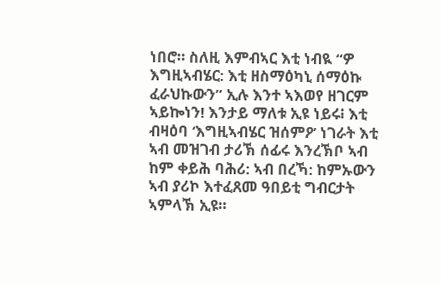ነበሮ። ስለዚ እምብኣር እቲ ነብዪ “ዎ እግዚኣብሄር: እቲ ዘስማዕካኒ ሰማዕኩ ፈራህኩውን” ኢሉ እንተ ኣእወየ ዘገርም ኣይኰነን! እንታይ ማለቱ ኢዩ ነይሩ፧ እቲ ብዛዕባ ‘እግዚኣብሄር ዝሰምዖ’ ነገራት እቲ ኣብ መዝገብ ታሪኽ ሰፊሩ እንረኽቦ ኣብ ከም ቀይሕ ባሕሪ: ኣብ በረኻ: ከምኡውን ኣብ ያሪኮ እተፈጸመ ዓበይቲ ግብርታት ኣምላኽ ኢዩ።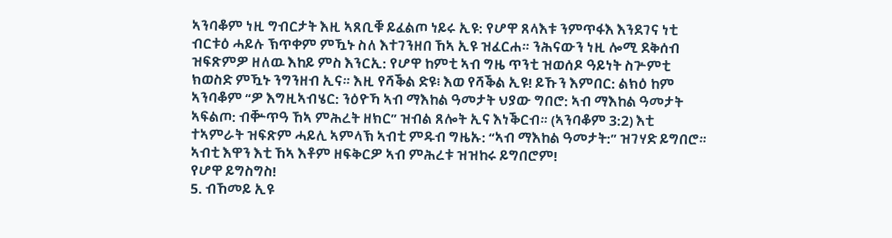ኣንባቆም ነዚ ግብርታት እዚ ኣጸቢቑ ይፈልጦ ነይሩ ኢዩ: የሆዋ ጸላእቱ ንምጥፋእ እንደገና ነቲ ብርቱዕ ሓይሉ ኽጥቀም ምዃኑ ስለ እተገንዘበ ኸኣ ኢዩ ዝፈርሐ። ንሕናውን ነዚ ሎሚ ደቅሰብ ዝፍጽምዎ ዘለዉ እከይ ምስ እንርኢ: የሆዋ ከምቲ ኣብ ግዜ ጥንቲ ዝወሰዶ ዓይነት ስጕምቲ ክወስድ ምዃኑ ንግንዘብ ኢና። እዚ የሻቕል ድዩ፧ እወ የሻቕል ኢዩ! ይኹን እምበር: ልክዕ ከም ኣንባቆም “ዎ እግዚኣብሄር: ንዕዮኻ ኣብ ማእከል ዓመታት ህያው ግበሮ: ኣብ ማእከል ዓመታት ኣፍልጦ: ብቝጥዓ ኸኣ ምሕረት ዘክር” ዝብል ጸሎት ኢና እነቕርብ። (ኣንባቆም 3:2) እቲ ተኣምራት ዝፍጽም ሓይሊ ኣምላኽ ኣብቲ ምዱብ ግዜኡ: “ኣብ ማእከል ዓመታት:” ዝገሃድ ይግበሮ። ኣብቲ እዋን እቲ ኸኣ እቶም ዘፍቅርዎ ኣብ ምሕረቱ ዝዝከሩ ይግበሮም!
የሆዋ ይግስግስ!
5. ብኸመይ ኢዩ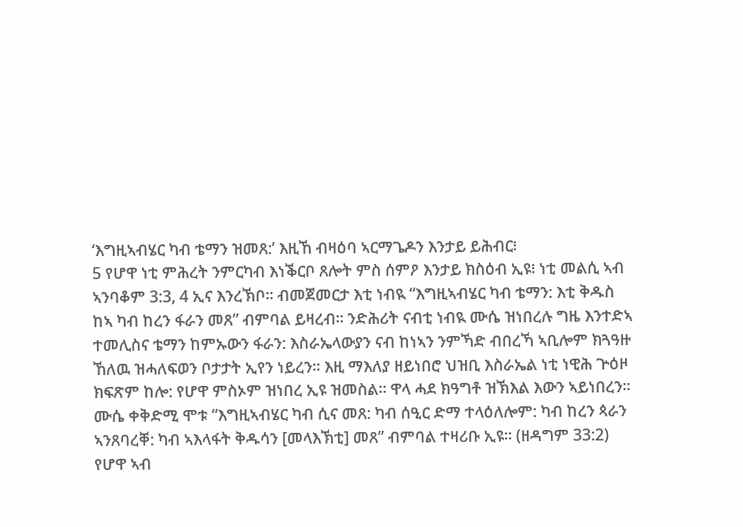‘እግዚኣብሄር ካብ ቴማን ዝመጸ:’ እዚኸ ብዛዕባ ኣርማጌዶን እንታይ ይሕብር፧
5 የሆዋ ነቲ ምሕረት ንምርካብ እነቕርቦ ጸሎት ምስ ሰምዖ እንታይ ክስዕብ ኢዩ፧ ነቲ መልሲ ኣብ ኣንባቆም 3:3, 4 ኢና እንረኽቦ። ብመጀመርታ እቲ ነብዪ “እግዚኣብሄር ካብ ቴማን: እቲ ቅዱስ ከኣ ካብ ከረን ፋራን መጸ” ብምባል ይዛረብ። ንድሕሪት ናብቲ ነብዪ ሙሴ ዝነበረሉ ግዜ እንተድኣ ተመሊስና ቴማን ከምኡውን ፋራን: እስራኤላውያን ናብ ከነኣን ንምኻድ ብበረኻ ኣቢሎም ክጓዓዙ ኸለዉ ዝሓለፍወን ቦታታት ኢየን ነይረን። እዚ ማእለያ ዘይነበሮ ህዝቢ እስራኤል ነቲ ነዊሕ ጕዕዞ ክፍጽም ከሎ: የሆዋ ምስኦም ዝነበረ ኢዩ ዝመስል። ዋላ ሓደ ክዓግቶ ዝኽእል እውን ኣይነበረን። ሙሴ ቀቅድሚ ሞቱ “እግዚኣብሄር ካብ ሲና መጸ: ካብ ሰዒር ድማ ተላዕለሎም: ካብ ከረን ጳራን ኣንጸባረቐ: ካብ ኣእላፋት ቅዱሳን [መላእኽቲ] መጸ” ብምባል ተዛሪቡ ኢዩ። (ዘዳግም 33:2) የሆዋ ኣብ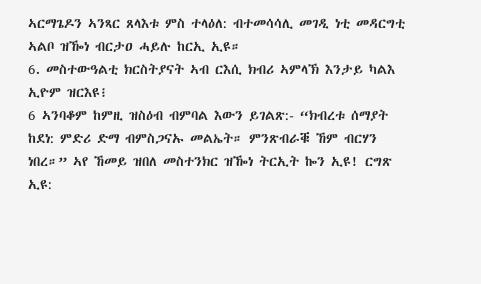ኣርማጌዶን ኣንጻር ጸላእቱ ምስ ተላዕለ: ብተመሳሳሊ መገዲ ነቲ መዳርግቲ ኣልቦ ዝዀነ ብርታዐ ሓይሉ ከርኢ ኢዩ።
6. መስተውዓልቲ ክርስትያናት ኣብ ርእሲ ክብሪ ኣምላኽ እንታይ ካልእ ኢዮም ዝርእዩ፧
6 ኣንባቆም ከምዚ ዝስዕብ ብምባል እውን ይገልጽ:- “ክብረቱ ሰማያት ከደነ: ምድሪ ድማ ብምስጋናኡ መልኤት። ምንጽብራቑ ኸም ብርሃን ነበረ።” ኣየ ኸመይ ዝበለ መስተንክር ዝዀነ ትርኢት ኰን ኢዩ! ርግጽ ኢዩ: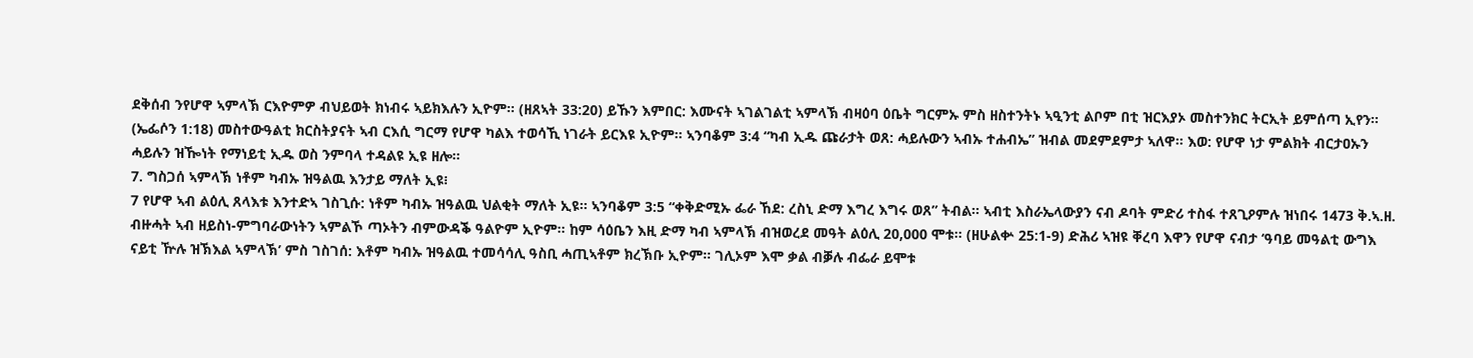ደቅሰብ ንየሆዋ ኣምላኽ ርእዮምዎ ብህይወት ክነብሩ ኣይክእሉን ኢዮም። (ዘጸኣት 33:20) ይኹን እምበር: እሙናት ኣገልገልቲ ኣምላኽ ብዛዕባ ዕቤት ግርምኡ ምስ ዘስተንትኑ ኣዒንቲ ልቦም በቲ ዝርእያኦ መስተንክር ትርኢት ይምሰጣ ኢየን። (ኤፌሶን 1:18) መስተውዓልቲ ክርስትያናት ኣብ ርእሲ ግርማ የሆዋ ካልእ ተወሳኺ ነገራት ይርእዩ ኢዮም። ኣንባቆም 3:4 “ካብ ኢዱ ጩራታት ወጸ: ሓይሉውን ኣብኡ ተሐብኤ” ዝብል መደምደምታ ኣለዋ። እወ: የሆዋ ነታ ምልክት ብርታዐኡን ሓይሉን ዝዀነት የማነይቲ ኢዱ ወስ ንምባላ ተዳልዩ ኢዩ ዘሎ።
7. ግስጋሰ ኣምላኽ ነቶም ካብኡ ዝዓልዉ እንታይ ማለት ኢዩ፧
7 የሆዋ ኣብ ልዕሊ ጸላእቱ እንተድኣ ገስጊሱ: ነቶም ካብኡ ዝዓልዉ ህልቂት ማለት ኢዩ። ኣንባቆም 3:5 “ቀቅድሚኡ ፌራ ኸደ: ረስኒ ድማ እግረ እግሩ ወጸ” ትብል። ኣብቲ እስራኤላውያን ናብ ዶባት ምድሪ ተስፋ ተጸጊዖምሉ ዝነበሩ 1473 ቅ.ኣ.ዘ. ብዙሓት ኣብ ዘይስነ-ምግባራውነትን ኣምልኾ ጣኦትን ብምውዳቕ ዓልዮም ኢዮም። ከም ሳዕቤን እዚ ድማ ካብ ኣምላኽ ብዝወረደ መዓት ልዕሊ 20,000 ሞቱ። (ዘሁልቍ 25:1-9) ድሕሪ ኣዝዩ ቐረባ እዋን የሆዋ ናብታ ‘ዓባይ መዓልቲ ውግእ ናይቲ ዅሉ ዝኽእል ኣምላኽ’ ምስ ገስገሰ: እቶም ካብኡ ዝዓልዉ ተመሳሳሊ ዓስቢ ሓጢኣቶም ክረኽቡ ኢዮም። ገሊኦም እሞ ቃል ብቓሉ ብፌራ ይሞቱ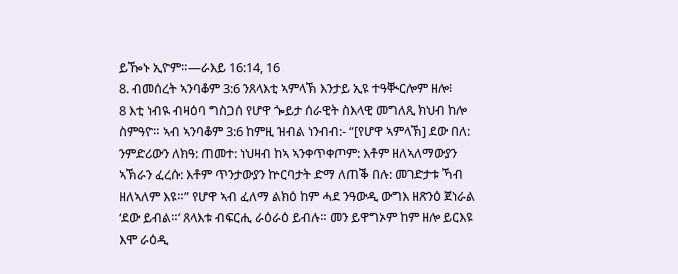ይዀኑ ኢዮም።—ራእይ 16:14, 16
8. ብመሰረት ኣንባቆም 3:6 ንጸላእቲ ኣምላኽ እንታይ ኢዩ ተዓቚርሎም ዘሎ፧
8 እቲ ነብዪ ብዛዕባ ግስጋሰ የሆዋ ጐይታ ሰራዊት ስእላዊ መግለጺ ክህብ ከሎ ስምዓዮ። ኣብ ኣንባቆም 3:6 ከምዚ ዝብል ነንብብ:- “[የሆዋ ኣምላኽ] ደው በለ: ንምድሪውን ለክዓ: ጠመተ: ነህዛብ ከኣ ኣንቀጥቀጦም: እቶም ዘለኣለማውያን ኣኽራን ፈረሱ: እቶም ጥንታውያን ኵርባታት ድማ ለጠቕ በሉ: መገድታቱ ኻብ ዘለኣለም እዩ።” የሆዋ ኣብ ፈለማ ልክዕ ከም ሓደ ንዓውዲ ውግእ ዘጽንዕ ጀነራል ‘ደው ይብል።’ ጸላእቱ ብፍርሒ ራዕራዕ ይብሉ። መን ይዋግኦም ከም ዘሎ ይርእዩ እሞ ራዕዲ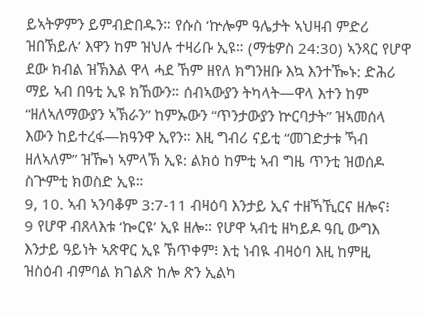ይኣትዎምን ይምብድበዱን። የሱስ ‘ኵሎም ዓሌታት ኣህዛብ ምድሪ ዝበኽይሉ’ እዋን ከም ዝህሉ ተዛሪቡ ኢዩ። (ማቴዎስ 24:30) ኣንጻር የሆዋ ደው ክብል ዝኽእል ዋላ ሓደ ኸም ዘየለ ክግንዘቡ እኳ እንተዀኑ: ድሕሪ ማይ ኣብ በዓቲ ኢዩ ክኸውን። ሰብኣውያን ትካላት—ዋላ እተን ከም “ዘለኣለማውያን ኣኽራን” ከምኡውን “ጥንታውያን ኵርባታት” ዝኣመሰላ እውን ከይተረፋ—ክዓንዋ ኢየን። እዚ ግብሪ ናይቲ “መገድታቱ ኻብ ዘለኣለም” ዝዀነ ኣምላኽ ኢዩ: ልክዕ ከምቲ ኣብ ግዜ ጥንቲ ዝወሰዶ ስጕምቲ ክወስድ ኢዩ።
9, 10. ኣብ ኣንባቆም 3:7-11 ብዛዕባ እንታይ ኢና ተዘኻኺርና ዘሎና፧
9 የሆዋ ብጸላእቱ ‘ኰርዩ’ ኢዩ ዘሎ። የሆዋ ኣብቲ ዘካይዶ ዓቢ ውግእ እንታይ ዓይነት ኣጽዋር ኢዩ ኽጥቀም፧ እቲ ነብዪ ብዛዕባ እዚ ከምዚ ዝስዕብ ብምባል ክገልጽ ከሎ ጽን ኢልካ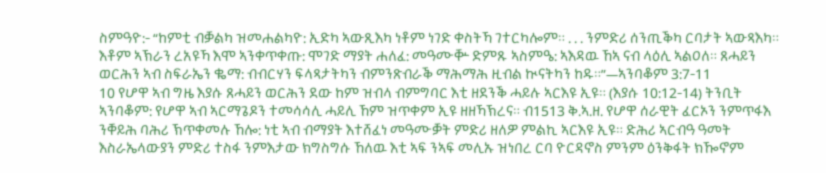ስምዓዮ:- “ከምቲ ብቓልካ ዝመሐልካዮ: ኢድካ ኣውጺእካ ነቶም ነገድ ቀስትኻ ገተርካሎም። . . . ንምድሪ ሰንጢቕካ ርባታት ኣውጻእካ። እቶም ኣኽራን ረአዩኻ እሞ ኣንቀጥቀጡ: ሞገድ ማያት ሐለፈ: መዓሙቝ ድምጹ ኣስምዔ: ኣእዳዉ ኸኣ ናብ ላዕሊ ኣልዐለ። ጸሓይን ወርሕን ኣብ ስፍራኤን ቈማ: ብብርሃን ፍላጻታትካን ብምንጽብራቕ ማሕማሕ ዚብል ኲናትካን ከዱ።”—ኣንባቆም 3:7-11
10 የሆዋ ኣብ ግዜ እያሱ ጸሓይን ወርሕን ደው ከም ዝብላ ብምግባር እቲ ዘደንቕ ሓይሉ ኣርእዩ ኢዩ። (እያሱ 10:12-14) ትንቢት ኣንባቆም: የሆዋ ኣብ ኣርማጌዶን ተመሳሳሊ ሓይሊ ኸም ዝጥቀም ኢዩ ዘዘኻኽረና። ብ1513 ቅ.ኣ.ዘ. የሆዋ ሰራዊት ፈርኦን ንምጥፋእ ንቐይሕ ባሕሪ ኽጥቀመሉ ኸሎ: ነቲ ኣብ ብማያት እተሸፈነ መዓሙቓት ምድሪ ዘለዎ ምልኪ ኣርእዩ ኢዩ። ድሕሪ ኣርብዓ ዓመት እስራኤላውያን ምድሪ ተስፋ ንምእታው ክግስግሱ ኸለዉ እቲ ኣፍ ንኣፍ መሊኡ ዝነበረ ርባ ዮርዳኖስ ምንም ዕንቅፋት ክዀኖም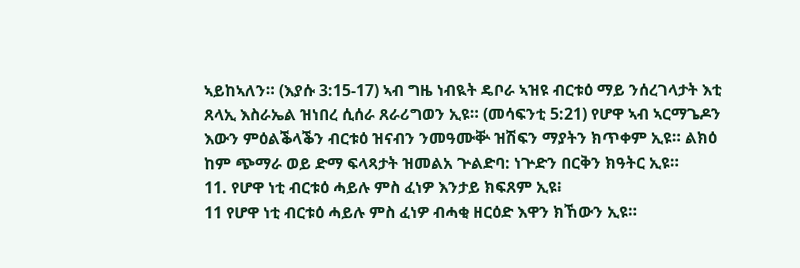ኣይከኣለን። (እያሱ 3:15-17) ኣብ ግዜ ነብዪት ዴቦራ ኣዝዩ ብርቱዕ ማይ ንሰረገላታት እቲ ጸላኢ እስራኤል ዝነበረ ሲሰራ ጸራሪግወን ኢዩ። (መሳፍንቲ 5:21) የሆዋ ኣብ ኣርማጌዶን እውን ምዕልቕላቕን ብርቱዕ ዝናብን ንመዓሙቝ ዝሽፍን ማያትን ክጥቀም ኢዩ። ልክዕ ከም ጭማራ ወይ ድማ ፍላጻታት ዝመልአ ጕልድባ: ነጕድን በርቅን ክዓትር ኢዩ።
11. የሆዋ ነቲ ብርቱዕ ሓይሉ ምስ ፈነዎ እንታይ ክፍጸም ኢዩ፧
11 የሆዋ ነቲ ብርቱዕ ሓይሉ ምስ ፈነዎ ብሓቂ ዘርዕድ እዋን ክኸውን ኢዩ።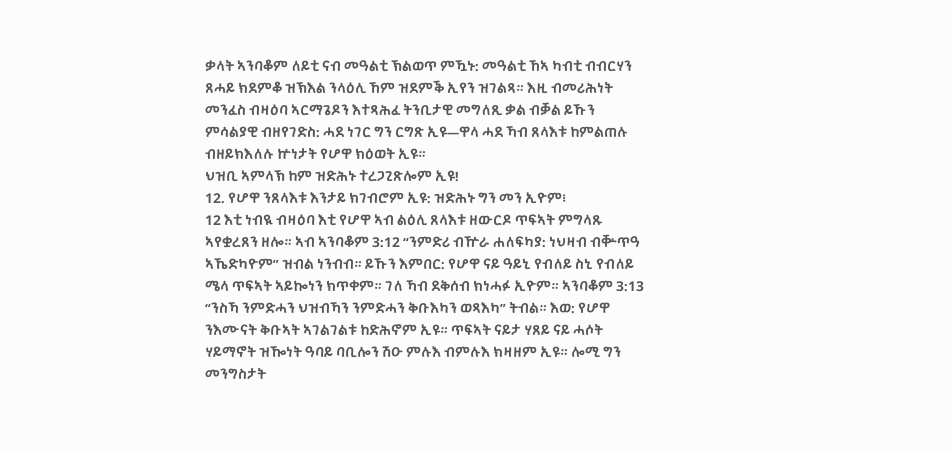ቃላት ኣንባቆም ለይቲ ናብ መዓልቲ ኽልወጥ ምዃኑ: መዓልቲ ኸኣ ካብቲ ብብርሃን ጸሓይ ክደምቆ ዝኽእል ንላዕሊ ኸም ዝደምቕ ኢየን ዝገልጻ። እዚ ብመሪሕነት መንፈስ ብዛዕባ ኣርማጌዶን እተጻሕፈ ትንቢታዊ መግለጺ ቃል ብቓል ይኹን ምሳልያዊ ብዘየገድስ: ሓደ ነገር ግን ርግጽ ኢዩ—ዋላ ሓደ ኻብ ጸላእቱ ከምልጠሉ ብዘይክእለሉ ኵነታት የሆዋ ክዕወት ኢዩ።
ህዝቢ ኣምላኽ ከም ዝድሕኑ ተረጋጊጽሎም ኢዩ!
12. የሆዋ ንጸላእቱ እንታይ ክገብሮም ኢዩ: ዝድሕኑ ግን መን ኢዮም፧
12 እቲ ነብዪ ብዛዕባ እቲ የሆዋ ኣብ ልዕሊ ጸላእቱ ዘውርዶ ጥፍኣት ምግላጹ ኣየቋረጸን ዘሎ። ኣብ ኣንባቆም 3:12 “ንምድሪ ብዅራ ሐለፍካያ: ነህዛብ ብቝጥዓ ኣኼድካዮም” ዝብል ነንብብ። ይኹን እምበር: የሆዋ ናይ ዓይኒ የብለይ ስኒ የብለይ ሜላ ጥፍኣት ኣይኰነን ክጥቀም። ገለ ኻብ ደቅሰብ ክነሓፉ ኢዮም። ኣንባቆም 3:13 “ንስኻ ንምድሓን ህዝብኻን ንምድሓን ቅቡእካን ወጻእካ” ትብል። እወ: የሆዋ ንእሙናት ቅቡኣት ኣገልገልቱ ከድሕኖም ኢዩ። ጥፍኣት ናይታ ሃጸይ ናይ ሓሶት ሃይማኖት ዝዀነት ዓባይ ባቢሎን ሽዑ ምሉእ ብምሉእ ክዛዘም ኢዩ። ሎሚ ግን መንግስታት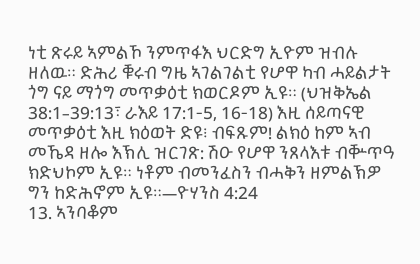ነቲ ጽሩይ ኣምልኾ ንምጥፋእ ህርድግ ኢዮም ዝብሉ ዘለዉ። ድሕሪ ቑሩብ ግዜ ኣገልገልቲ የሆዋ ካብ ሓይልታት ጎግ ናይ ማጎግ መጥቃዕቲ ክወርዶም ኢዩ። (ህዝቅኤል 38:1–39:13፣ ራእይ 17:1-5, 16-18) እዚ ሰይጣናዊ መጥቃዕቲ እዚ ክዕወት ድዩ፧ ብፍጹም! ልክዕ ከም ኣብ መኼዳ ዘሎ እኽሊ ዝርገጽ: ሽዑ የሆዋ ንጸላእቱ ብቝጥዓ ክድህኮም ኢዩ። ነቶም ብመንፈስን ብሓቅን ዘምልኽዎ ግን ከድሕኖም ኢዩ።—ዮሃንስ 4:24
13. ኣንባቆም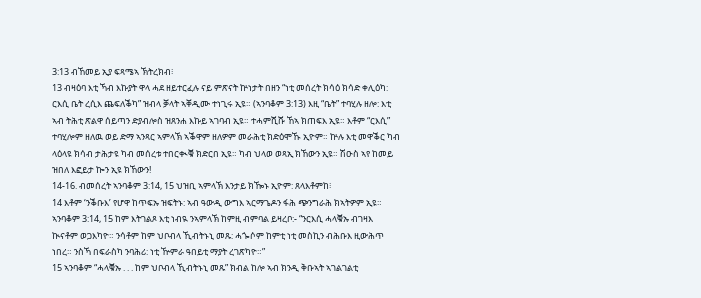3:13 ብኸመይ ኢያ ፍጻሜኣ ኽትረክብ፧
13 ብዛዕባ እቲ ኻብ እኩያት ዋላ ሓደ ዘይተርፈሉ ናይ ምጽናት ኵነታት በዘን “ነቲ መሰረት ክሳዕ ክሳድ ቀሊዕካ: ርእሲ ቤት ረሲእ ጨፍለቕካ” ዝብላ ቓላት ኣቐዲሙ ተነጊሩ ኢዩ። (ኣንባቆም 3:13) እዚ “ቤት” ተባሂሉ ዘሎ: እቲ ኣብ ትሕቲ ጽልዋ ሰይጣን ድያብሎስ ዝጸንሐ እኩይ ኣገባብ ኢዩ። ተሓምሺሹ ኸኣ ክጠፍእ ኢዩ። እቶም “ርእሲ” ተባሂሎም ዘለዉ ወይ ድማ ኣንጻር ኣምላኽ ኣቕዋም ዘለዎም መራሕቲ ክድዕሞኹ ኢዮም። ኵሉ እቲ መዋቕር ካብ ላዕላዩ ክሳብ ታሕታዩ ካብ መሰረቱ ተበርቊቑ ክድርበ ኢዩ። ካብ ህላወ ወጻኢ ክኸውን ኢዩ። ሽዑስ ኣየ ከመይ ዝበለ እፎይታ ኰን ኢዩ ክኸውን!
14-16. ብመሰረት ኣንባቆም 3:14, 15 ህዝቢ ኣምላኽ እንታይ ክዀኑ ኢዮም: ጸላእቶምከ፧
14 እቶም ‘ንቕቡእ’ የሆዋ ከጥፍኡ ዝፍትኑ: ኣብ ዓውዲ ውግእ ኣርማጌዶን ፋሕ ጭንግራሕ ክኣትዎም ኢዩ። ኣንባቆም 3:14, 15 ከም እትገልጾ እቲ ነብዪ ንኣምላኽ ከምዚ ብምባል ይዛረቦ:- “ንርእሲ ሓላቑኡ ብገዛእ ኲናቶም ወጋእካዮ። ንሳቶም ከም ህቦብላ ኺብትኑኒ መጹ: ሓጐሶም ከምቲ ነቲ መስኪን ብሕቡእ ዚውሕጥ ነበረ። ንስኻ በፍራስካ ንባሕሪ: ነቲ ዅምራ ዓበይቲ ማያት ረገጽካዮ።”
15 ኣንባቆም “ሓላቑኡ . . . ከም ህቦብላ ኺብትኑኒ መጹ” ክብል ከሎ ኣብ ክንዲ ቅቡኣት ኣገልገልቲ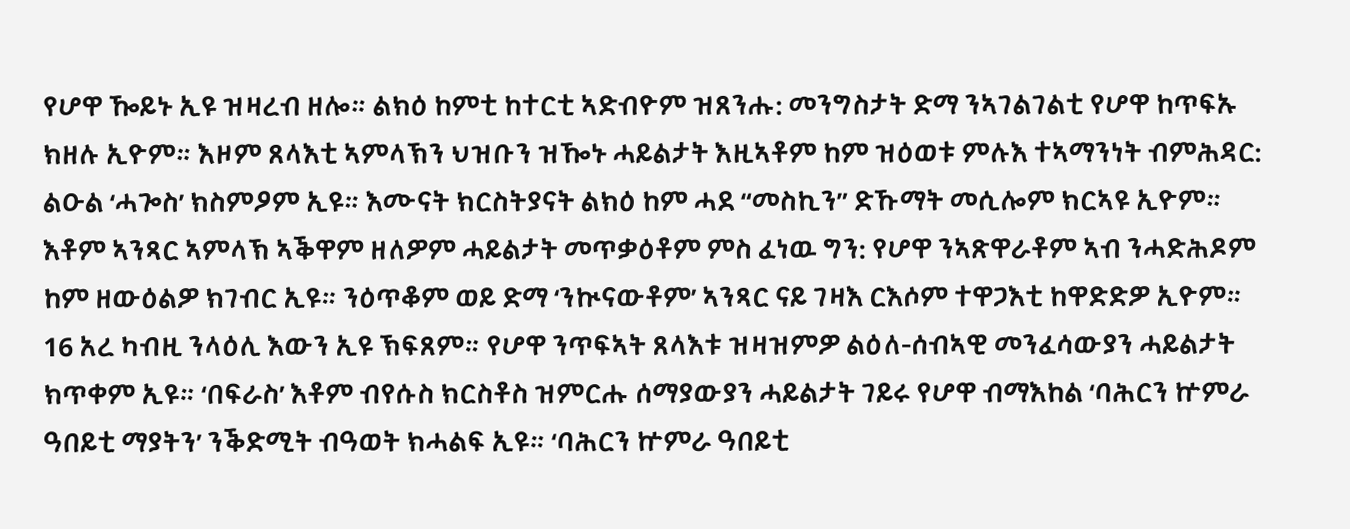የሆዋ ዀይኑ ኢዩ ዝዛረብ ዘሎ። ልክዕ ከምቲ ከተርቲ ኣድብዮም ዝጸንሑ: መንግስታት ድማ ንኣገልገልቲ የሆዋ ከጥፍኡ ክዘሉ ኢዮም። እዞም ጸላእቲ ኣምላኽን ህዝቡን ዝዀኑ ሓይልታት እዚኣቶም ከም ዝዕወቱ ምሉእ ተኣማንነት ብምሕዳር: ልዑል ‘ሓጐስ’ ክስምዖም ኢዩ። እሙናት ክርስትያናት ልክዕ ከም ሓደ “መስኪን” ድኹማት መሲሎም ክርኣዩ ኢዮም። እቶም ኣንጻር ኣምላኽ ኣቕዋም ዘለዎም ሓይልታት መጥቃዕቶም ምስ ፈነዉ ግን: የሆዋ ንኣጽዋራቶም ኣብ ንሓድሕዶም ከም ዘውዕልዎ ክገብር ኢዩ። ንዕጥቆም ወይ ድማ ‘ንኲናውቶም’ ኣንጻር ናይ ገዛእ ርእሶም ተዋጋእቲ ከዋድድዎ ኢዮም።
16 አረ ካብዚ ንላዕሊ እውን ኢዩ ኽፍጸም። የሆዋ ንጥፍኣት ጸላእቱ ዝዛዝምዎ ልዕለ-ሰብኣዊ መንፈሳውያን ሓይልታት ክጥቀም ኢዩ። ‘በፍራስ’ እቶም ብየሱስ ክርስቶስ ዝምርሑ ሰማያውያን ሓይልታት ገይሩ የሆዋ ብማእከል ‘ባሕርን ኵምራ ዓበይቲ ማያትን’ ንቕድሚት ብዓወት ክሓልፍ ኢዩ። ‘ባሕርን ኵምራ ዓበይቲ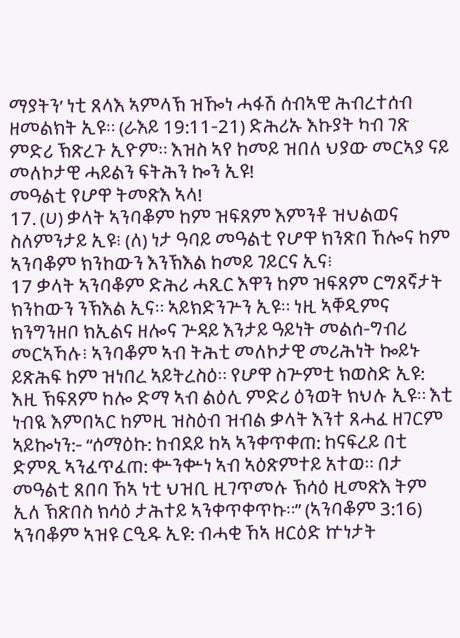ማያትን’ ነቲ ጸላእ ኣምላኽ ዝዀነ ሓፋሽ ሰብኣዊ ሕብረተሰብ ዘመልክት ኢዩ። (ራእይ 19:11-21) ድሕሪኡ እኩያት ካብ ገጽ ምድሪ ኽጽረጉ ኢዮም። እዝስ ኣየ ከመይ ዝበለ ህያው መርኣያ ናይ መለኮታዊ ሓይልን ፍትሕን ኰን ኢዩ!
መዓልቲ የሆዋ ትመጽእ ኣላ!
17. (ሀ) ቃላት ኣንባቆም ከም ዝፍጸም እምንቶ ዝህልወና ስለምንታይ ኢዩ፧ (ለ) ነታ ዓባይ መዓልቲ የሆዋ ክንጽበ ኸሎና ከም ኣንባቆም ክንከውን እንኽእል ከመይ ገይርና ኢና፧
17 ቃላት ኣንባቆም ድሕሪ ሓጺር እዋን ከም ዝፍጸም ርግጸኛታት ክንከውን ንኽእል ኢና። ኣይክድንጕን ኢዩ። ነዚ ኣቐዲምና ክንግንዘቦ ክኢልና ዘሎና ጕዳይ እንታይ ዓይነት መልሰ-ግብሪ መርኣኻሉ፧ ኣንባቆም ኣብ ትሕቲ መለኮታዊ መሪሕነት ኰይኑ ይጽሕፍ ከም ዝነበረ ኣይትረስዕ። የሆዋ ስጕምቲ ክወስድ ኢዩ: እዚ ኽፍጸም ከሎ ድማ ኣብ ልዕሊ ምድሪ ዕንወት ክህሉ ኢዩ። እቲ ነብዪ እምበኣር ከምዚ ዝስዕብ ዝብል ቃላት እንተ ጸሓፈ ዘገርም ኣይኰነን:- “ሰማዕኩ: ከብደይ ከኣ ኣንቀጥቀጠ: ከናፍረይ በቲ ድምጺ ኣንፈጥፈጠ: ቍንቍነ ኣብ ኣዕጽምተይ አተወ። በታ መዓልቲ ጸበባ ኸኣ ነቲ ህዝቢ ዚገጥመሉ ኽሳዕ ዚመጽእ ትም ኢለ ኽጽበስ ክሳዕ ታሕተይ ኣንቀጥቀጥኩ።” (ኣንባቆም 3:16) ኣንባቆም ኣዝዩ ርዒዱ ኢዩ: ብሓቂ ኸኣ ዘርዕድ ኵነታት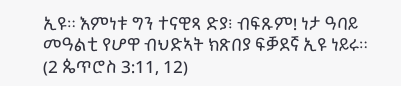ኢዩ። እምነቱ ግን ተናዊጻ ድያ፧ ብፍጹም! ነታ ዓባይ መዓልቲ የሆዋ ብህድኣት ክጽበያ ፍቓደኛ ኢዩ ነይሩ። (2 ጴጥሮስ 3:11, 12)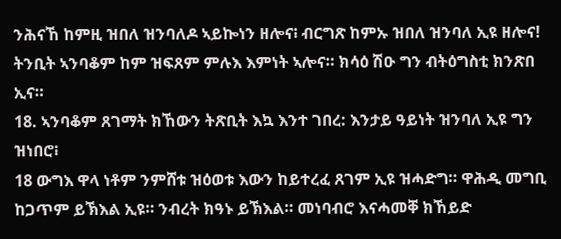ንሕናኸ ከምዚ ዝበለ ዝንባለዶ ኣይኰነን ዘሎና፧ ብርግጽ ከምኡ ዝበለ ዝንባለ ኢዩ ዘሎና! ትንቢት ኣንባቆም ከም ዝፍጸም ምሉእ እምነት ኣሎና። ክሳዕ ሽዑ ግን ብትዕግስቲ ክንጽበ ኢና።
18. ኣንባቆም ጸገማት ክኸውን ትጽቢት እኳ እንተ ገበረ: እንታይ ዓይነት ዝንባለ ኢዩ ግን ዝነበሮ፧
18 ውግእ ዋላ ነቶም ንምሸቱ ዝዕወቱ እውን ከይተረፈ ጸገም ኢዩ ዝሓድግ። ዋሕዲ መግቢ ከጋጥም ይኽእል ኢዩ። ንብረት ክዓኑ ይኽእል። መነባብሮ እናሓመቐ ክኸይድ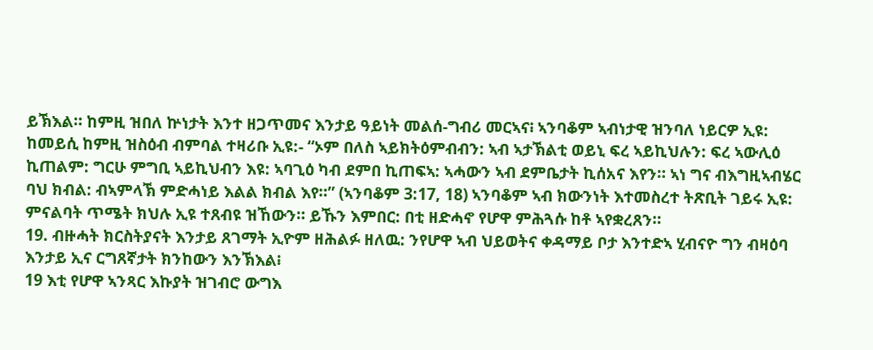ይኽእል። ከምዚ ዝበለ ኵነታት እንተ ዘጋጥመና እንታይ ዓይነት መልሰ-ግብሪ መርኣና፧ ኣንባቆም ኣብነታዊ ዝንባለ ነይርዎ ኢዩ: ከመይሲ ከምዚ ዝስዕብ ብምባል ተዛሪቡ ኢዩ:- “ኦም በለስ ኣይክትዕምብብን: ኣብ ኣታኽልቲ ወይኒ ፍረ ኣይኪህሉን: ፍረ ኣውሊዕ ኪጠልም: ግርሁ ምግቢ ኣይኪህብን እዩ: ኣባጊዕ ካብ ደምበ ኪጠፍኣ: ኣሓውን ኣብ ደምቤታት ኪሰአና እየን። ኣነ ግና ብእግዚኣብሄር ባህ ክብል: ብኣምላኽ ምድሓነይ እልል ክብል እየ።” (ኣንባቆም 3:17, 18) ኣንባቆም ኣብ ክውንነት እተመስረተ ትጽቢት ገይሩ ኢዩ: ምናልባት ጥሜት ክህሉ ኢዩ ተጸብዩ ዝኸውን። ይኹን እምበር: በቲ ዘድሓኖ የሆዋ ምሕጓሱ ከቶ ኣየቋረጸን።
19. ብዙሓት ክርስትያናት እንታይ ጸገማት ኢዮም ዘሕልፉ ዘለዉ: ንየሆዋ ኣብ ህይወትና ቀዳማይ ቦታ እንተድኣ ሂብናዮ ግን ብዛዕባ እንታይ ኢና ርግጸኛታት ክንከውን እንኽእል፧
19 እቲ የሆዋ ኣንጻር እኩያት ዝገብሮ ውግእ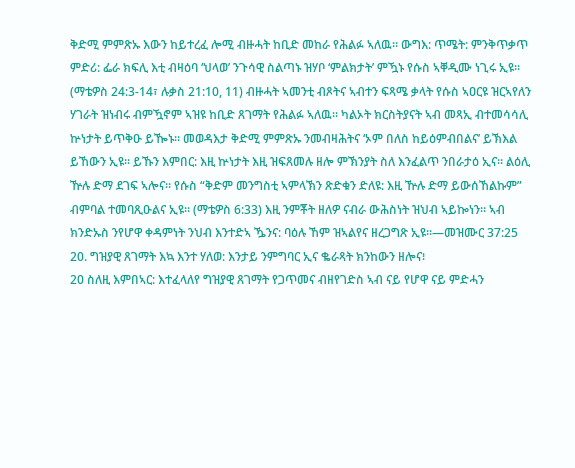ቅድሚ ምምጽኡ እውን ከይተረፈ ሎሚ ብዙሓት ከቢድ መከራ የሕልፉ ኣለዉ። ውግእ: ጥሜት: ምንቅጥቃጥ ምድሪ: ፌራ ክፍሊ እቲ ብዛዕባ ‘ህላወ’ ንጉሳዊ ስልጣኑ ዝሃቦ ‘ምልክታት’ ምዃኑ የሱስ ኣቐዲሙ ነጊሩ ኢዩ። (ማቴዎስ 24:3-14፣ ሉቃስ 21:10, 11) ብዙሓት ኣመንቲ ብጾትና ኣብተን ፍጻሜ ቃላት የሱስ ኣዐርዩ ዝርኣየለን ሃገራት ዝነብሩ ብምዃኖም ኣዝዩ ከቢድ ጸገማት የሕልፉ ኣለዉ። ካልኦት ክርስትያናት ኣብ መጻኢ ብተመሳሳሊ ኵነታት ይጥቅዑ ይዀኑ። መወዳእታ ቅድሚ ምምጽኡ ንመብዛሕትና ‘ኦም በለስ ከይዕምብበልና’ ይኽእል ይኸውን ኢዩ። ይኹን እምበር: እዚ ኵነታት እዚ ዝፍጸመሉ ዘሎ ምኽንያት ስለ እንፈልጥ ንበራታዕ ኢና። ልዕሊ ዅሉ ድማ ደገፍ ኣሎና። የሱስ “ቅድም መንግስቲ ኣምላኽን ጽድቁን ድለዩ: እዚ ዅሉ ድማ ይውሰኸልኩም” ብምባል ተመባጺዑልና ኢዩ። (ማቴዎስ 6:33) እዚ ንምቾት ዘለዎ ናብራ ውሕስነት ዝህብ ኣይኰነን። ኣብ ክንድኡስ ንየሆዋ ቀዳምነት ንህብ እንተድኣ ዄንና: ባዕሉ ኸም ዝኣልየና ዘረጋግጽ ኢዩ።—መዝሙር 37:25
20. ግዝያዊ ጸገማት እኳ እንተ ሃለወ: እንታይ ንምግባር ኢና ቈራጻት ክንከውን ዘሎና፧
20 ስለዚ እምበኣር: እተፈላለየ ግዝያዊ ጸገማት የጋጥመና ብዘየገድስ ኣብ ናይ የሆዋ ናይ ምድሓን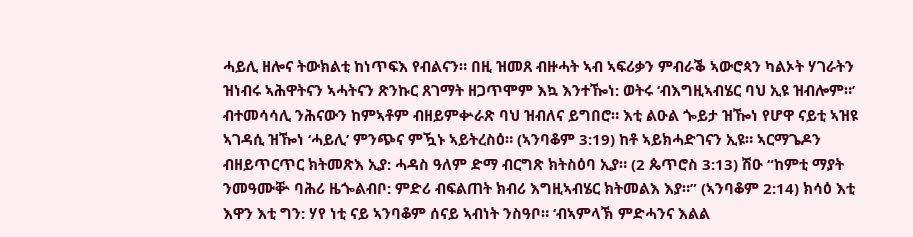ሓይሊ ዘሎና ትውክልቲ ከነጥፍእ የብልናን። በዚ ዝመጸ ብዙሓት ኣብ ኣፍሪቃን ምብራቕ ኣውሮጳን ካልኦት ሃገራትን ዝነብሩ ኣሕዋትናን ኣሓትናን ጽንኩር ጸገማት ዘጋጥሞም እኳ እንተዀነ: ወትሩ ‘ብእግዚኣብሄር ባህ ኢዩ ዝብሎም።’ ብተመሳሳሊ ንሕናውን ከምኣቶም ብዘይምቍራጽ ባህ ዝብለና ይግበሮ። እቲ ልዑል ጐይታ ዝዀነ የሆዋ ናይቲ ኣዝዩ ኣገዳሲ ዝዀነ ‘ሓይሊ’ ምንጭና ምዃኑ ኣይትረስዕ። (ኣንባቆም 3:19) ከቶ ኣይክሓድገናን ኢዩ። ኣርማጌዶን ብዘይጥርጥር ክትመጽእ ኢያ: ሓዳስ ዓለም ድማ ብርግጽ ክትስዕባ ኢያ። (2 ጴጥሮስ 3:13) ሽዑ “ከምቲ ማያት ንመዓሙቝ ባሕሪ ዜጐልብቦ: ምድሪ ብፍልጠት ክብሪ እግዚኣብሄር ክትመልእ እያ።” (ኣንባቆም 2:14) ክሳዕ እቲ እዋን እቲ ግን: ሃየ ነቲ ናይ ኣንባቆም ሰናይ ኣብነት ንስዓቦ። ‘ብኣምላኽ ምድሓንና እልል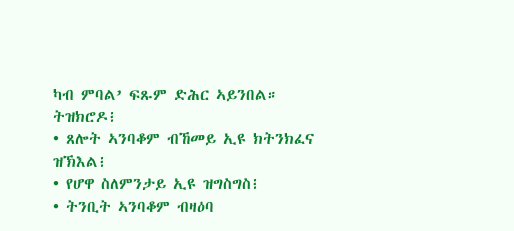ካብ ምባል’ ፍጹም ድሕር ኣይንበል።
ትዝክሮዶ፧
• ጸሎት ኣንባቆም ብኸመይ ኢዩ ክትንክፈና ዝኽእል፧
• የሆዋ ስለምንታይ ኢዩ ዝግስግስ፧
• ትንቢት ኣንባቆም ብዛዕባ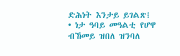ድሕነት እንታይ ይገልጽ፧
• ነታ ዓባይ መዓልቲ የሆዋ ብኸመይ ዝበለ ዝንባለ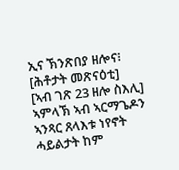ኢና ኽንጽበያ ዘሎና፧
[ሕቶታት መጽናዕቲ]
[ኣብ ገጽ 23 ዘሎ ስእሊ]
ኣምላኽ ኣብ ኣርማጌዶን ኣንጻር ጸላእቱ ነየኖት ሓይልታት ከም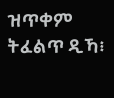ዝጥቀም ትፈልጥ ዲኻ፧